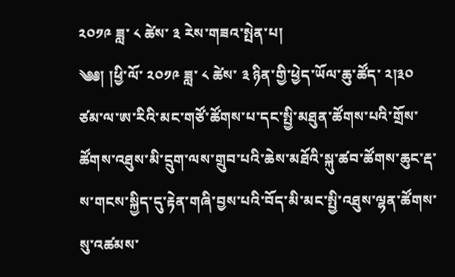༢༠༡༩ ཟླ་ ༨ ཚེས་ ༣ རེས་གཟའ་སྤེན་པ།
༄༅། །ཕྱི་ལོ་ ༢༠༡༩ ཟླ་ ༨ ཚེས་ ༣ ཉིན་གྱི་ཕྱེད་ཡོལ་ཆུ་ཚོད་ ༢།༣༠ ཙམ་ལ་ཨ་རིའི་མང་གཙོ་ཚོགས་པ་དང་སྤྱི་མཐུན་ཚོགས་པའི་གྲོས་ཚོགས་འཐུས་མི་དྲུག་ལས་གྲུབ་པའི་ཆེས་མཐོའི་སྐུ་ཚབ་ཚོགས་ཆུང་རྡ་ས་གངས་སྐྱིད་དུ་རྟེན་གཞི་བྱས་པའི་བོད་མི་མང་སྤྱི་འཐུས་ལྷན་ཚོགས་སུ་འཚམས་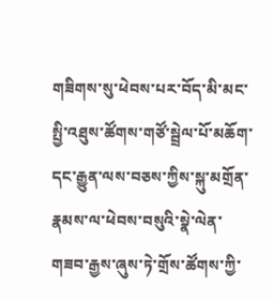གཟིགས་སུ་ཕེབས་པར་བོད་མི་མང་སྤྱི་འཐུས་ཚོགས་གཙོ་སྦྲེལ་པོ་མཆོག་དང་རྒྱུན་ལས་བཅས་ཀྱིས་སྐུ་མགྲོན་རྣམས་ལ་ཕེབས་བསུའི་སྣེ་ལེན་གཟབ་རྒྱས་ཞུས་ཏེ་གྲོས་ཚོགས་ཀྱི་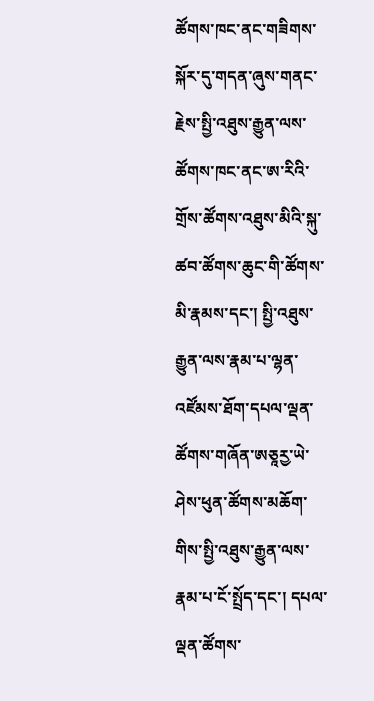ཚོགས་ཁང་ནང་གཟིགས་སྐོར་དུ་གདན་ཞུས་གནང་རྗེས་སྤྱི་འཐུས་རྒྱུན་ལས་ཚོགས་ཁང་ནང་ཨ་རིའི་གྲོས་ཚོགས་འཐུས་མིའི་སྐུ་ཚབ་ཚོགས་ཆུང་གི་ཚོགས་མི་རྣམས་དང་། སྤྱི་འཐུས་རྒྱུན་ལས་རྣམ་པ་ལྷན་འཛོམས་ཐོག་དཔལ་ལྡན་ཚོགས་གཞོན་ཨཅཱརྱ་ཡེ་ཤེས་ཕུན་ཚོགས་མཆོག་གིས་སྤྱི་འཐུས་རྒྱུན་ལས་རྣམ་པ་ངོ་སྤྲོད་དང་། དཔལ་ལྡན་ཚོགས་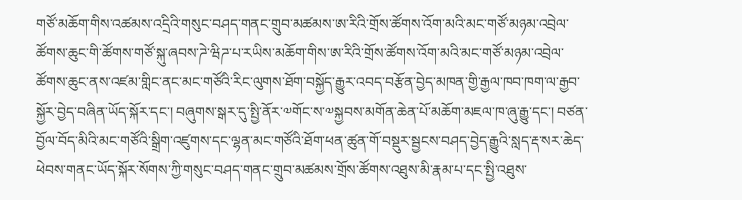གཙོ་མཆོག་གིས་འཚམས་འདྲིའི་གསུང་བཤད་གནང་གྲུབ་མཚམས་ཨ་རིའི་གྲོས་ཚོགས་འོག་མའི་མང་གཙོ་མཉམ་འབྲེལ་ཚོགས་ཆུང་གི་ཚོགས་གཙོ་སྐུ་ཞབས་ཌེ་ཝིཌ་པ་རཡིས་མཆོག་གིས་ཨ་རིའི་གྲོས་ཚོགས་འོག་མའི་མང་གཙོ་མཉམ་འབྲེལ་ཚོགས་ཆུང་ནས་འཛམ་གླིང་ནང་མང་གཙོའི་རིང་ལུགས་ཐོག་བསྐྱོད་རྒྱུར་འབད་བརྩོན་བྱེད་མཁན་གྱི་རྒྱལ་ཁབ་ཁག་ལ་རྒྱབ་སྐྱོར་བྱེད་བཞིན་ཡོད་སྐོར་དང་། བཞུགས་སྒར་དུ་སྤྱི་ནོར་༧གོང་ས་༧སྐྱབས་མགོན་ཆེན་པོ་མཆོག་མཇལ་ཁ་ཞུ་རྒྱུ་དང་། བཙན་བྱོལ་བོད་མིའི་མང་གཙོའི་སྒྲིག་འཛུགས་དང་ལྷན་མང་གཙོའི་ཐོག་ཕན་ཚུན་གོ་བསྡུར་སྦྱངས་བཤད་བྱེད་རྒྱུའི་སླད་རྡ་སར་ཆེད་ཕེབས་གནང་ཡོད་སྐོར་སོགས་ཀྱི་གསུང་བཤད་གནང་གྲུབ་མཚམས་གྲོས་ཚོགས་འཐུས་མི་རྣམ་པ་དང་སྤྱི་འཐུས་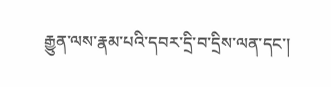རྒྱུན་ལས་རྣམ་པའི་དབར་དྲི་བ་དྲིས་ལན་དང་།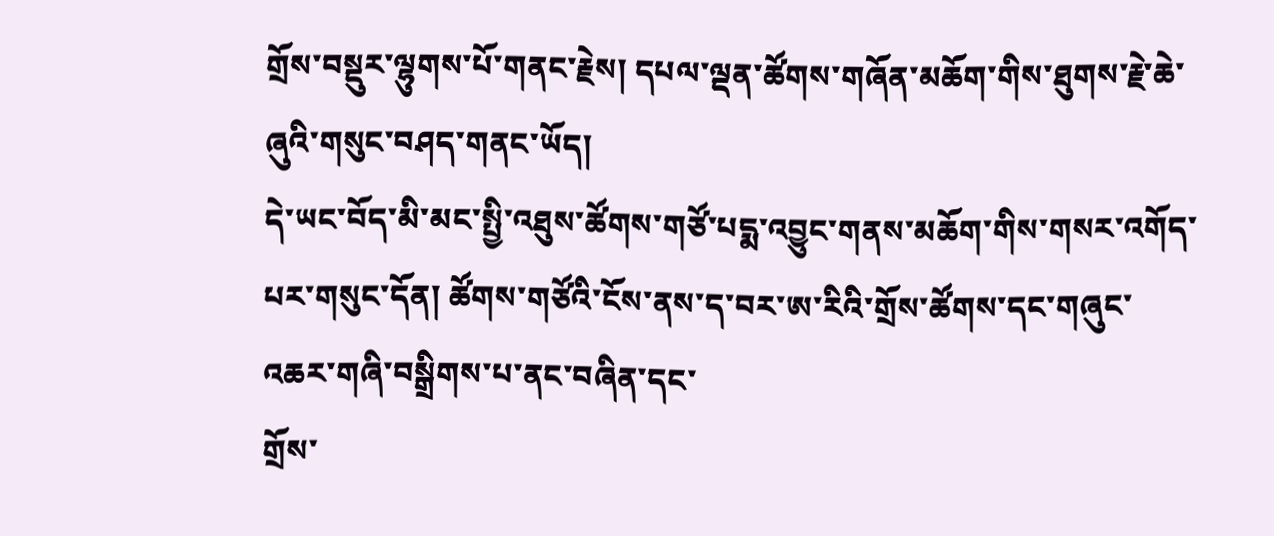གྲོས་བསྡུར་ལྷུགས་པོ་གནང་རྗེས། དཔལ་ལྡན་ཚོགས་གཞོན་མཆོག་གིས་ཐུགས་རྗེ་ཆེ་ཞུའི་གསུང་བཤད་གནང་ཡོད།
དེ་ཡང་བོད་མི་མང་སྤྱི་འཐུས་ཚོགས་གཙོ་པདྨ་འབྱུང་གནས་མཆོག་གིས་གསར་འགོད་པར་གསུང་དོན། ཚོགས་གཙོའི་ངོས་ནས་ད་བར་ཨ་རིའི་གྲོས་ཚོགས་དང་གཞུང་
འཆར་གཞི་བསྒྲིགས་པ་ནང་བཞིན་དང་
གྲོས་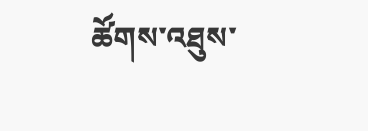ཚོགས་འཐུས་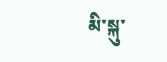མི་སྐུ་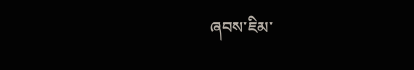ཞབས་ཇིམ་